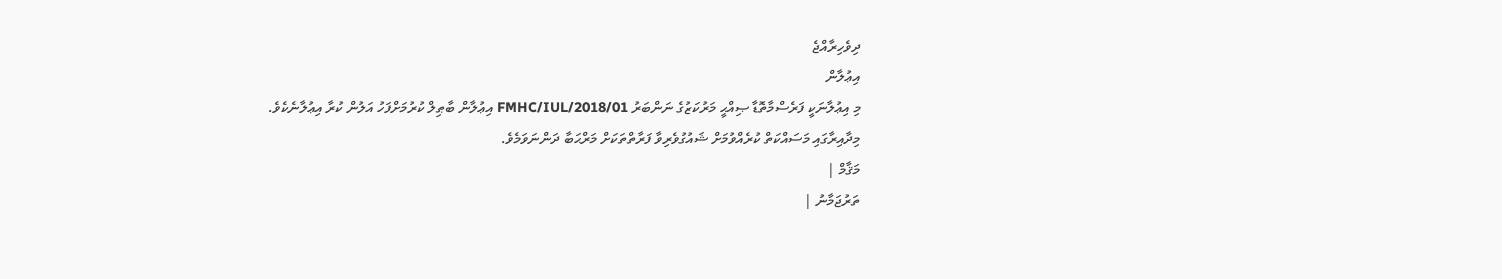ދިވެހިރާއްޖެ
އިޢުލާން
މި އިޢުލާނަކީ ފަރެސްމާތޮޑާ ޞިއްޙީ މަރުކަޒުގެ ނަންބަރު FMHC/IUL/2018/01 އިޢުލާން ބާޠިލް ކުރުމަށްފަހު އަލުން ކުރާ އިޢުލާނެކެވެ. މިދާއިރާގައި މަސައްކަތް ކުރެއްވުމަށް ޝައުގުވެރިވާ ފަރާތްތަކަށް މަރްޙަބާ ދަންނަވަމެވެ.
މަޤާމް |
ތަރުޖަމާނު |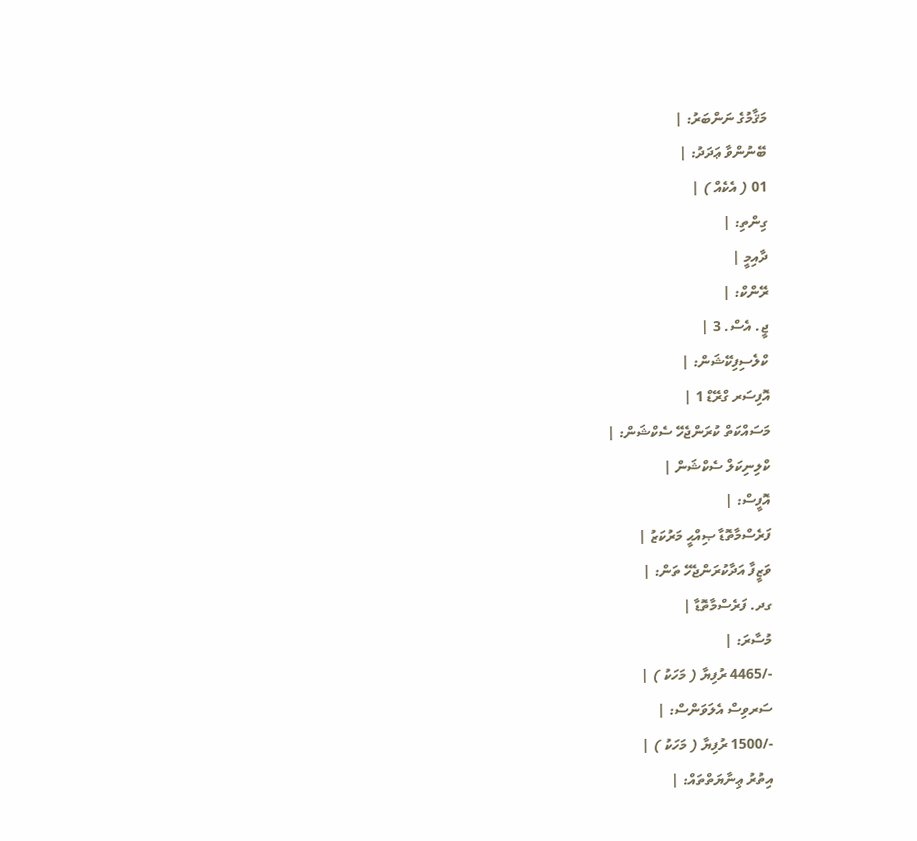މަޤާމުގެ ނަންބަރު: |
ބޭނުންވާ ޢަދަދު: |
01 ( އެކެއް ) |
ގިންތި: |
ދާއިމީ |
ރޭންކް: |
ޖީ. އެސް. 3 |
ކްލެސިފިކޭޝަން: |
އޮފިސަރ ގްރޭޑް 1 |
މަސައްކަތް ކުރަންޖެހޭ ސެކްޝަން: |
ކްލިނިކަލް ސެކްޝަން |
އޮފީސް: |
ފަރެސްމާތޮޑާ ޞިއްޙީ މަރުކަޒު |
ވަޒީފާ އަދާކުރަންޖެހޭ ތަން: |
ގދ. ފަރެސްމާތޮޑާ |
މުސާރަ: |
-/4465 ރުފިޔާ ( މަހަކު ) |
ސަރވިސް އެލަވަންސް: |
-/1500 ރުފިޔާ ( މަހަކު ) |
އިތުރު ޢިނާޔަތްތައް: |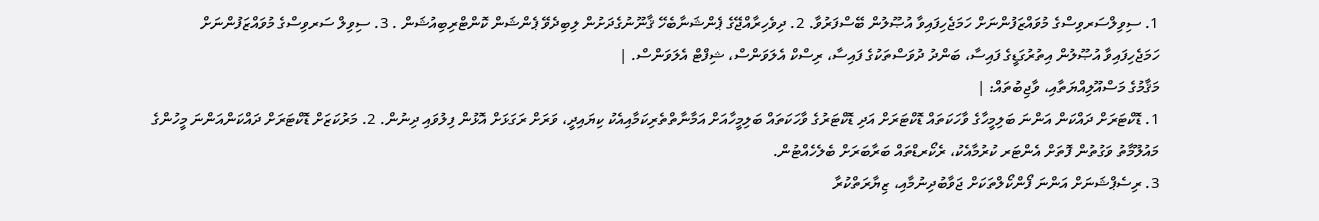1. ސިވިލްސަރވިސްގެ މުވައްޒަފުންނަށް ހަމަޖެހިފައިވާ އުޞޫލުން ބޭސްފަރުވާ. 2. ދިވެހިރާއްޖޭގެ ޕެންޝަނާބެހޭ ޤާނޫނުގެދަށުން ލިބިދެވޭ ޕެންޝަން ކޮންޓްރިބިއުޝަން . 3. ސިވިލް ސަރވިސްގެ މުވައްޒަފުންނަށް ހަމަޖެހިފައިވާ އުޞޫލުން އިތުރުގަޑީގެ ފައިސާ، ބަންދު ދުވަސްތަކުގެ ފައިސާ، ރިސްކް އެލަވަންސް، ޝިފްޓް އެލަވަންސް. |
މަޤާމުގެ މަސްއޫލިއްޔަތާއި، ވާޖިބުތައް: |
1. ޑޮކްޓަރަށް ދައްކަން އަންނަ ބަލިމީހާގެ ވާހަކަތައް ޑޮކްޓަރަށް އަދި ޑޮކްޓަރުގެ ވާހަކަތައް ބަލިމީހާއަށް އަމާނާތްތެރިކަމާއިއެކު ކިޔައިދީ، ވަރަށް ރަގަޅަށް އޮޅުން ފިލުވައި ދިނުން. 2. މަރުކަޒަށް ޑޮކްޓަރަށް ދައްކަންއަންނަ މީހުންގެ މައުލޫމާތު ވަގުތުން ފޮތަށް އެންޓަރ ކުރުމާއެކު، ރެކޯރޑްތައް ބަރާބަރަށް ބެލެހެއްޓުން.
3. ރިސެޕްޝަނަށް އަންނަ ފޯންކޯލްތަކަށް ޖަވާބުދިނުމާއި، ޒިޔާރަތްކުރާ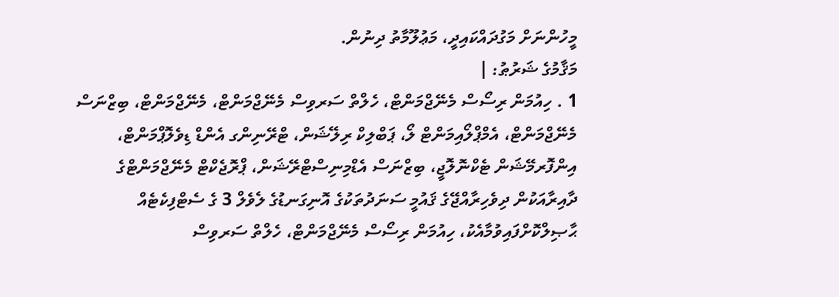މީހުންނަށް މަގުދައްކައިދީ، މަޢުލޫމާތު ދިނުން.
މަޤާމުގެ ޝަރުޠު: |
1 . ހިއުމަން ރިސޯސް މެނޭޖްމަންޓް، ހެލްތް ސަރވިސް މެނޭޖްމަންޓް، މެނޭޖްމަންޓް، ބިޒްނަސް މެނޭޖްމަންޓް، އެމްޕްލޯއިމަންޓް ލޯ، ޕަބްލިކް ރިލޭޝަން، ޓްރޭނިންގ އެންޑް ޑިވެލޮޕްމަންޓް، އިންފޮރމޭޝަން ޓެކްނޮލޮޖީ، ބިޒްނަސް އެޑްމިނިސްޓްރޭޝަން، ޕްރޮޖެކްޓް މެނޭޖްމަންޓްގެ ދާއިރާއަކުން ދިވެހިރާއްޖޭގެ ޤައުމީ ސަނަދުތަކުގެ އޮނިގަނޑުގެ ލެވެލް 3 ގެ ސެޓްފިކެޓެއް ޙާޞިލްކޮށްފައިވުމާއެކު، ހިއުމަން ރިސޯސް މެނޭޖްމަންޓް، ހެލްތް ސަރވިސް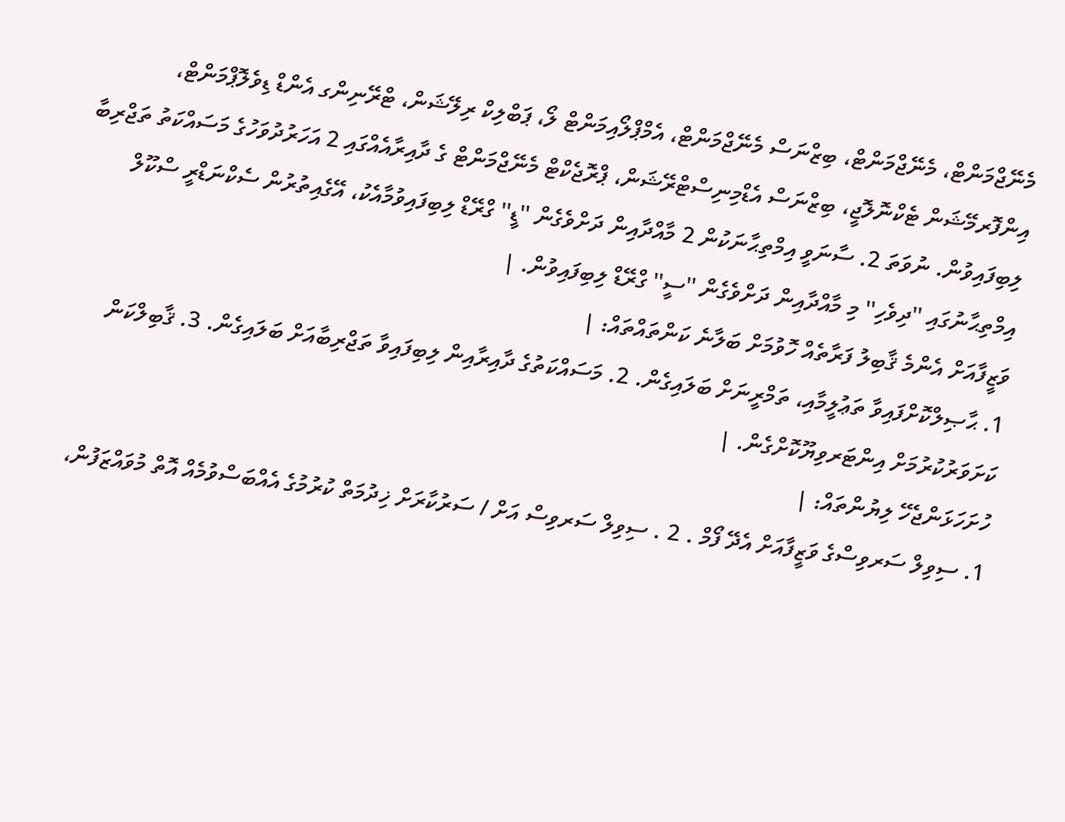މެނޭޖްމަންޓް، މެނޭޖްމަންޓް، ބިޒްނަސް މެނޭޖްމަންޓް، އެމްޕްލޯއިމަންޓް ލޯ، ޕަބްލިކް ރިލޭޝަން، ޓްރޭނިންގ އެންޑް ޑިވެލޮޕްމަންޓް، އިންފޮރމޭޝަން ޓެކްނޮލޮޖީ، ބިޒްނަސް އެޑްމިނިސްޓްރޭޝަން، ޕްރޮޖެކްޓް މެނޭޖްމަންޓް ގެ ދާއިރާއެއްގައި 2 އަހަރުދުވަހުގެ މަސައްކަތު ތަޖްރިބާ ލިބިފައިވުން. ނުވަތަ 2. ސާނަވީ އިމްތިޙާނަކުން 2 މާއްދާއިން ދަށްވެގެން ''ޑީ'' ގްރޭޑް ލިބިފައިވުމާއެކު، އޭގެއިތުރުން ސެކްނަޑްރީ ސްކޫލް އިމްތިޙާނުގައި ''ދިވެހި'' މި މާއްދާއިން ދަށްވެގެން ''ސީ'' ގްރޭޑް ލިބިފައިވުން. |
ވަޒީފާއަށް އެންމެ ޤާބިލު ފަރާތެއް ހޮވުމަށް ބަލާނެ ކަންތައްތައް: |
1. ޙާޞިލްކޮށްފައިވާ ތަޢުލީމާއި، ތަމްރީނަށް ބަލައިގެން. 2. މަސައްކަތުގެ ދާއިރާއިން ލިބިފައިވާ ތަޖްރިބާއަށް ބަލައިގެން. 3. ޤާބިލްކަން ކަށަވަރުކުރުމަށް އިންޓަރވިޔޫކޮށްގެން. |
ހުށަހަޅަންޖެހޭ ލިޔުންތައް: |
1. ސިވިލް ސަރވިސްގެ ވަޒީފާއަށް އެދޭ ފޯމް . 2 . ސިވިލް ސަރވިސް އަށް / ސަރުކާރަށް ޚިދުމަތް ކުރުމުގެ އެއްބަސްވުމެއް އޮތް މުވައްޒަފުން،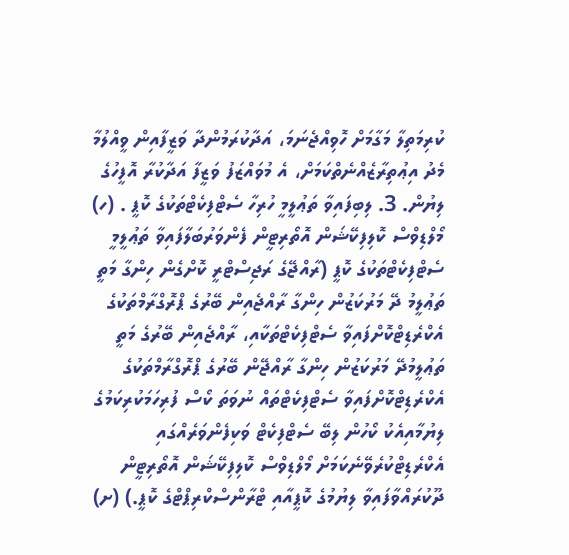ކުރިމަތިލާ މަގާމަށް ހޮވިއްޖެނަމަ، އަދާކުރަމުންދާ ވަޒީފާއިން ވީއްލުމާ މެދު އިޢުތިރާޒެއްނެތްކަމަށް، އެ މުވައްޒަފު ވަޒީފާ އަދާކުރާ އޮފީހުގެ ލިޔުން. 3. ލިބިފައިވާ ތަޢުލީމީ ހުރިހާ ސެޓްފިކެޓްތަކުގެ ކޮޕީ . (ހ) މޯލްޑިވްސް ކޮލިފިކޭޝަން އޮތޯރިޓީން ފެންވަރުބަލާފައިވާ ތަޢުލީމީ ސެޓްފިކެޓްތަކުގެ ކޮޕީ (ރާއްޖޭގެ ރަޖިސްޓްރީ ކޮށްގެން ހިންގާ މަތީ ތަޢުލީމު ދޭ މަރުކަޒުން ހިންގާ ރާއްޖެއިން ބޭރުގެ ޕްރޮގްރާމްތަކުގެ އެކްރެޑިޓްކޮށްފައިވާ ސެޓްފިކެޓްތަކާއި، ރާއްޖެއިން ބޭރުގެ މަތީ ތަޢުލީމުދޭ މަރުކަޒުން ހިންގާ ރާއްޖޭން ބޭރުގެ ޕްރޮގްރާމްތަކުގެ އެކްރެޑިޓްކޮށްފައިވާ ސެޓްފިކެޓްތައް ނުވަތަ ކޯސް ފުރިހަމަކުރިކަމުގެ ލިޔުމާއިއެކު ކޯހުން ލިބޭ ސެޓްފިކެޓް ވަކިފެންވަރެއްގައި އެކްރެޑިޓްކުރެވޭނެކަމަށް މޯލްޑިވްސް ކޮލިފިކޭޝަން އޮތޯރިޓީން ދޫކުރައްވާފައިވާ ލިޔުމުގެ ކޮޕީއާއި ޓްރާންސްކްރިޕްޓްގެ ކޮޕީ.) (ށ)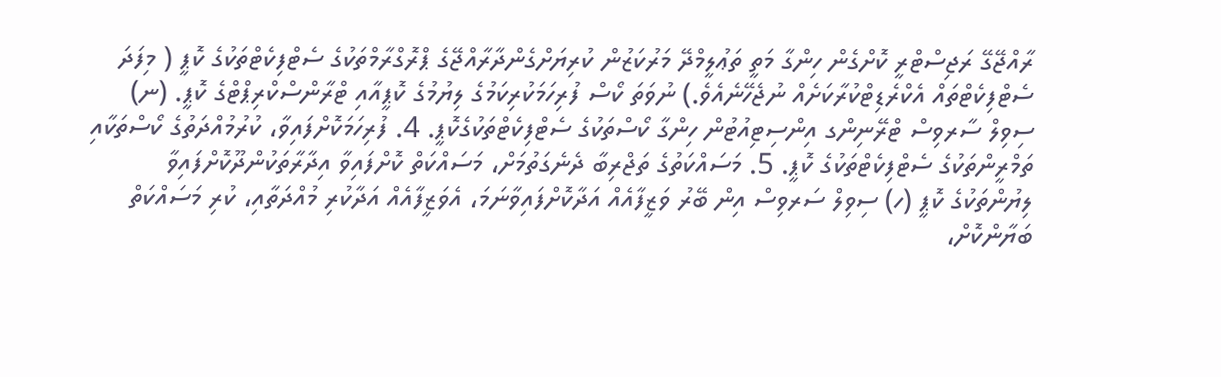ރާއްޖޭގޭ ރަޖިސްޓްރީ ކޮށްގެން ހިންގާ މަތީ ތަޢުލީމްދޭ މަރުކަޒުން ކުރިޔަށްގެންދާރާއްޖޭގެ ޕްރޮގްރާމްތަކުގެ ސެޓްފިކެޓްތަކުގެ ކޮޕީ ( މިފަދަ ސެޓްފިކެޓްތައް އެކްރެޑިޓްކުރާކަށެއް ނުޖެހޭނެއެވެ.) ނުވަތަ ކޯސް ފުރިހަމަކުރިކަމުގެ ލިޔުމުގެ ކޮޕީއާއި ޓްރާންސްކްރިޕްޓްގެ ކޮޕީ. (ނ) ސިވިލް ސާރވިސް ޓްރޭނިންގ އިންސިޓިއުޓުން ހިންގާ ކޯސްތަކުގެ ސެޓްފިކެޓްތަކުގެކޮޕީ. 4. ފުރިހަމަކޮށްފައިވާ، ކުރުމުއްދަތުގެ ކޯސްތަކާއި ތަމްރީންތަކުގެ ސެޓްފިކެޓްތަކުގެ ކޮޕީ. 5. މަސައްކަތުގެ ތަޖްރިބާ ދެނެގަތުމަށް، މަސައްކަތް ކޮށްފައިވާ އިދާރާތަކުންދޫކޮށްފައިވާ ލިޔުންތަކުގެ ކޮޕީ (ހ) ސިވިލް ސަރވިސް އިން ބޭރު ވަޒީފާއެއް އަދާކޮށްފައިވާނަމަ، އެވަޒީފާއެއް އަދާކުރި މުއްދަތާއި، ކުރި މަސައްކަތް ބަޔާންކޮށް،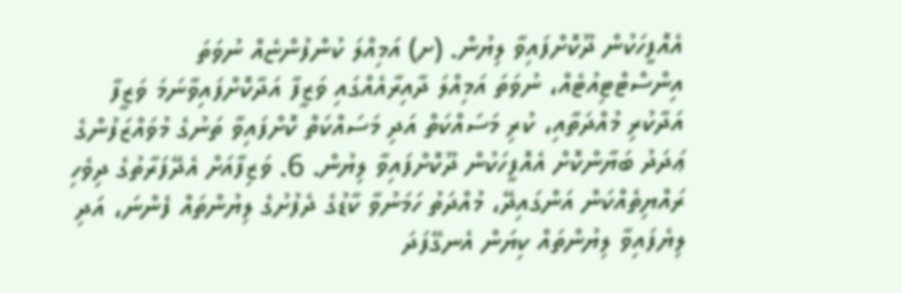އެއޮފީހަކުން ދޫކޮށްފައިވާ ލިޔުން. (ށ) އަމިއްލަ ކުންފުންޏެއް ނުވަތަ އިންސްޓްޓިއުޓެއް، ނުވަތަ އަމިއްލަ ދާއިރާއެއްގައި ވަޒީފާ އަދާކޮށްފައިވާނަމަ ވަޒީފާ އަދާކުރި މުއްދަތާއި، ކުރި މަސައްކަތް އަދި މަސައްކަތް ކޮށްފައިވާ ތަނުގެ މުވައްޒަފުންގެ ޢަދަދު ބަޔާންކޮށް އެއޮފީހަކުން ދޫކޮށްފައިވާ ލިޔުން. 6. ވަޒިފާއަށް އެދޭފަރާތުގެ ދިވެހި ރައްޔިތެއްކަން އަންގައިދޭ، މުއްދަތު ހަމަނުވާ ކާޑުގެ ދެފުށުގެ ލިޔުންތައް ފެންނަ، އަދި ލިޔެފައިވާ ލިޔުންތައް ކިޔަން އެނގޭފަދަ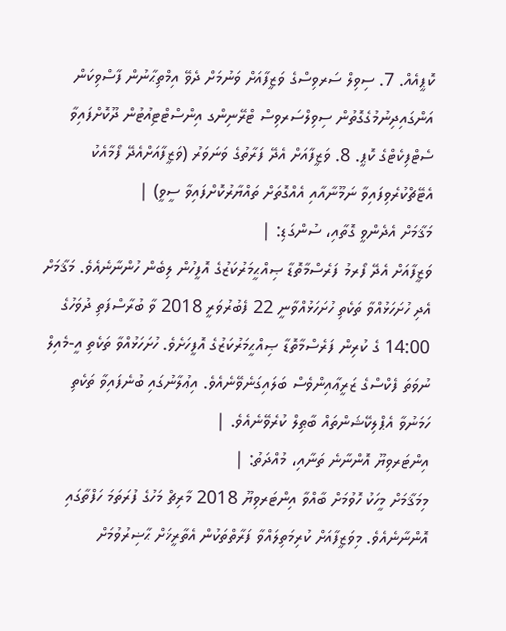ކޮޕީއެއް. 7. ސިވިލް ސަރވިސްގެ ވަޒީފާއަށް ވަނުމަށް ދެވޭ އިމްތިޙާނުން ފާސްވިކަން އަންގައިދިނުމުގެގޮތުން ސިވިލްސަރވިސް ޓްރޭނިންގ އިންސްޓްޓިއުޓުން ދޫކޮށްފައިވާ ސެޓްފިކެޓްގެ ކޮޕީ. 8. ވަޒީފާއަށް އެދޭ ފަރާތުގެ ވަނަވަރު (ވަޒީފާއަށްއެދޭ ފޯމާއެކު އެޓޭޗްކުރެވިފައިވާ ނަމޫނާއާއި އެއްގޮތަށް ތައްޔާރުކޮށްފައިވާ ސީވީ) |
މަޤާމަށް އެދެންވީ ގޮތާއި، ސުންގަޑި: |
ވަޒީފާއަށް އެދޭ ފޯރމު ފަރެސްމާތޮޑާ ޞިއްޙީމަރުކަޒުގެ އޮފީހުން ލިބެން ހުންނާނެއެވެ. މަޤާމަށް އެދި ހުށަހަޅުއްވާ ތަކެތި ހުށަހަޅުއްވާނީ 22 ފެބުރުވަރީ 2018 ވާ ބުރާސްފަތި ދުވަހުގެ 14:00 ގެ ކުރިން ފަރެސްމާތޮޑާ ޞިއްޙީމަރުކަޒުގެ އޮފީހަށެވެ. ހުށަހަޅުއްވާ ތަކެތި އީ-މެއިލް ނުވަތަ ފެކްސްގެ ޒަރީޢާއިންވެސް ބަލައިގަނެވޭނެއެވެ. އިޢުލާނުގައި ބުނެފައިވާ ތަކެތި ހަމަނުވާ އެޕްލިކޭޝަންތައް ބާޠިލް ކުރެވޭނެއެވެ. |
އިންޓަރވިޔޫ އޮންނާނެ ތަނާއި، މުއްދަތު: |
މިމަޤާމަށް މީހަކު ހޮވުމަށް ބާއްވާ އިންޓަރވިޔޫ 2018 މާރިޗް މަހުގެ ފުރަތަމަ ހަފްތާގައި އޮންނާނެއެވެ. މިވަޒީފާއަށް ކުރިމަތިލައްވާ ފަރާތްތަކުން އެތާރީޚަށް ޙާޟިރުވުމަށް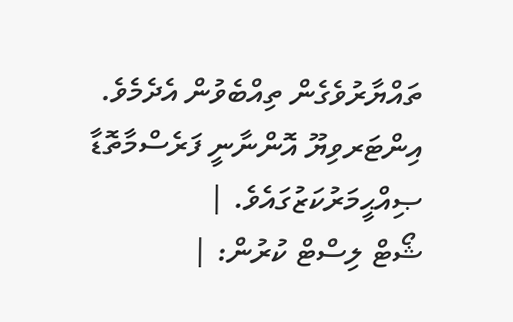ތައްޔާރުވެގެން ތިއްބެވުން އެދެމެވެ. އިންޓަރވިޔޫ އޮންނާނީ ފަރެސްމާތޮޑާ ޞިއްޙީމަރުކަޒުގައެވެ. |
ޝޯޓް ލިސްޓް ކުރުން: |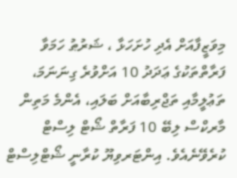މިވަޒީފާއަށް އެދި ހުށަހަޅާ ، ޝަރުޠު ހަމަވާ ފަރާތްތަކުގެ ޢަދަދު 10 އަށްވުރެ ގިނަނަމަ، ތަޢުލީމާއި ތަޖްރިބާއަށް ބަލައި، އެންމެ މަތިން މާރކްސް ލިބޭ 10 ފަރާތް ޝޯޓް ލިސްޓް ކުރެވޭނެއެވެ. އިންޓަރވިޔޫ ކުރާނީ ޝޯޓްލިސްޓް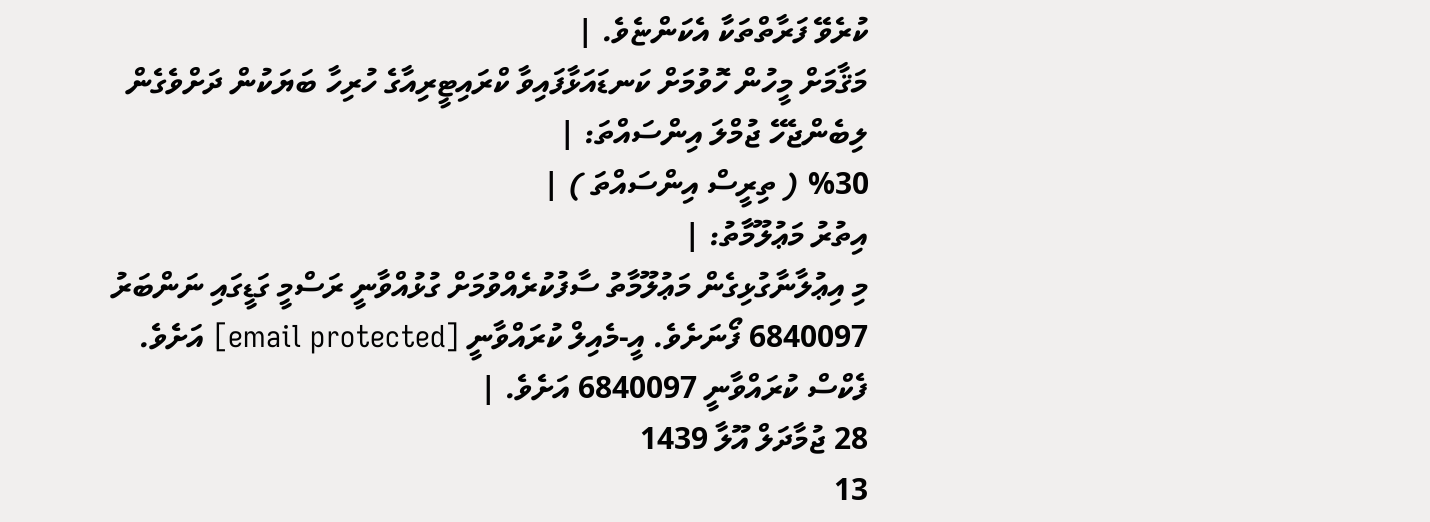ކުރެވޭ ފަރާތްތަކާ އެކަންޏެވެ. |
މަޤާމަށް މީހުން ހޮވުމަށް ކަނޑައަޅާފައިވާ ކްރައިޓީރިއާގެ ހުރިހާ ބަޔަކުން ދަށްވެގެން ލިބެންޖެހޭ ޖުމްލަ އިންސައްތަ: |
%30 ( ތިރީސް އިންސައްތަ ) |
އިތުރު މަޢުލޫމާތު: |
މި އިޢުލާނާގުޅިގެން މަޢުލޫމާތު ސާފުކުރެއްވުމަށް ގުޅުއްވާނީ ރަސްމީ ގަޑީގައި ނަންބަރު 6840097 ފޯނަށެވެ. އީ-މެއިލް ކުރައްވާނީ [email protected] އަށެވެ. ފެކްސް ކުރައްވާނީ 6840097 އަށެވެ. |
28 ޖުމާދަލް އޫލާ 1439
13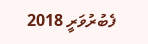ފެބުރުވަރީ 2018